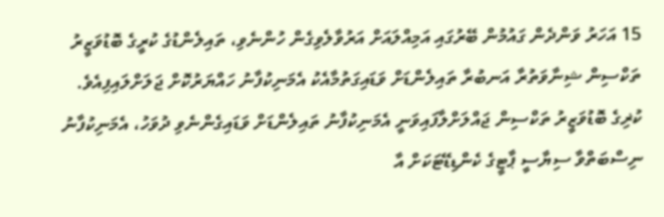15 އަހަރު ވަންދެން ގައުމުން ބޭރުގައި އަމިއްލައަށް އަރުވާލެވިގެން ހުންނެވި، ތައިލެންޑުގެ ކުރީގެ ބޮޑުވަޒީރު ތަކްސިން ޝިނާވަތުރާ އަނބުރާ ތައިލެންޑަށް ވަޑައިގަތުމާއެކު އެމަނިކުފާނު ހައްޔަރުކޮށް ޖަލަށްލައިފިއެވެ.
ކުޜިގެ ބޮޑުވަޒީރު ތަކްސިން ޖައްލަށްލާފައިވަނީ އެމަނިކުފާނު ތައިލެންޑަށް ވަޑައިގެންނެވި ދުވަހު، އެމަނިކުފާނު ނިސްބަތްވާ ސިޔާސީ ޕާޓީގެ ކެންޑިޑޭޓަކަށް އާ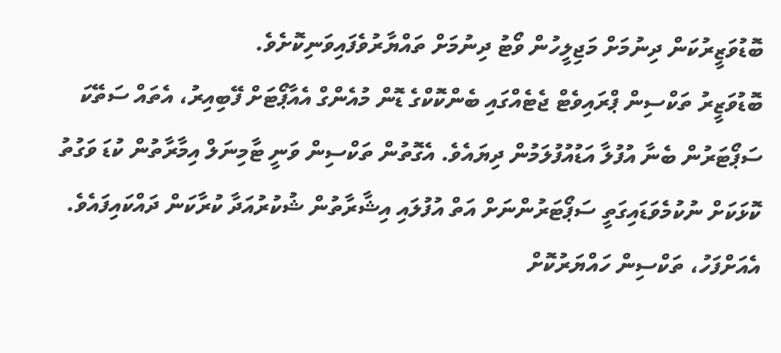ބޮޑުވަޒީރުކަން ދިނުމަށް މަޖިލީހުން ވޯޓު ދިނުމަށް ތައްޔާރުވެފައިވަނިކޮށެވެ.
ބޮޑުވަޒީރު ތަކްސިން ޕްރައިވެޓް ޖެޓެއްގައި ބެންކޮކްގެ ޑޮން މުއެންގް އެއާޕޯޓަށް ފޭބިއިރު، އެތައް ސަތޭކަ ސަޕޯޓަރުން ބެނާ އުފުލާ އަޑުއުފުލަމުން ދިޔައެވެ. އެގޮތުން ތަކްސިން ވަނީ ޓާމިނަލް އިމާރާތުން ކުޑަ ވަގުތު ކޮޅަކަށް ނުކުމެވަޑައިގަތީ ސަޕޯޓަރުންނަށް އަތް އުފުލައި އިޝާރާތުން ޝުކުރުއަދާ ކުރާކަން ދައްކައިފައެވެ.
އެއަށްފަހު، ތަކްސިން ހައްޔަރުކޮށް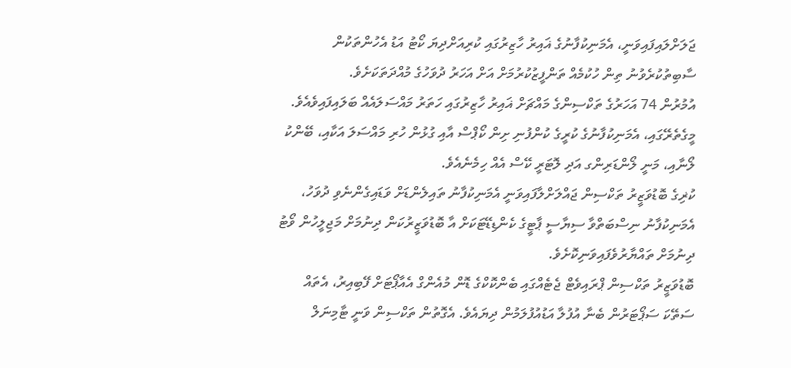ޖަލަށްލައިފައިވަނީ، އެމަނިކުފާނުގެ ޣައިރު ހާޒިރުގައި ކުރިއަށްދިޔަ ކޯޓު އަޑު އެހުންތަކުން ސާބިތުކުރެވުނު ތިން ހުކުމެއް ތަންފީޒުކުރުމަށް އަށް އަހަރު ދުވަހުގެ މުއްދަތަކަށެވެ.
އުމުރުން 74 އަހަރުގެ ތަކްސިންގެ މައްޗަށް ޣައިރު ހާޒިރުގައި ހަތަރު މައްސަލައެއް ބަލައިފައިވެއެވެ. މީގެތެރޭގައި، އެމަނިކުފާނުގެ ކުރީގެ ކުންފުނި ށިން ކޯޕްސް އާއި ގުޅުން ހުރި މައްސަލަ އަކާއި، ބޭންކު ލޯނާއި، މަނީ ލޯންޑަރިންގ އަދި ލޮޓަރީ ކޭސް އެއް ހިމެނެއެވެ.
ކުޜިގެ ބޮޑުވަޒީރު ތަކްސިން ޖައްލަށްލާފައިވަނީ އެމަނިކުފާނު ތައިލެންޑަށް ވަޑައިގެންނެވި ދުވަހު، އެމަނިކުފާނު ނިސްބަތްވާ ސިޔާސީ ޕާޓީގެ ކެންޑިޑޭޓަކަށް އާ ބޮޑުވަޒީރުކަން ދިނުމަށް މަޖިލީހުން ވޯޓު ދިނުމަށް ތައްޔާރުވެފައިވަނިކޮށެވެ.
ބޮޑުވަޒީރު ތަކްސިން ޕްރައިވެޓް ޖެޓެއްގައި ބެންކޮކްގެ ޑޮން މުއެންގް އެއާޕޯޓަށް ފޭބިއިރު، އެތައް ސަތޭކަ ސަޕޯޓަރުން ބެނާ އުފުލާ އަޑުއުފުލަމުން ދިޔައެވެ. އެގޮތުން ތަކްސިން ވަނީ ޓާމިނަލް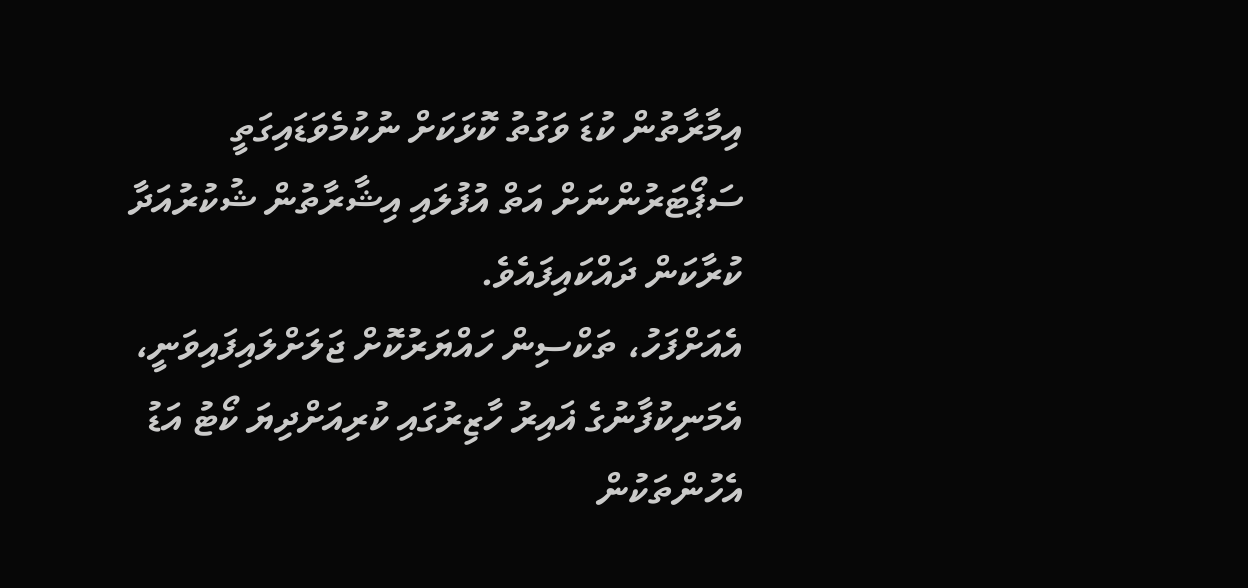އިމާރާތުން ކުޑަ ވަގުތު ކޮޅަކަށް ނުކުމެވަޑައިގަތީ ސަޕޯޓަރުންނަށް އަތް އުފުލައި އިޝާރާތުން ޝުކުރުއަދާ ކުރާކަން ދައްކައިފައެވެ.
އެއަށްފަހު، ތަކްސިން ހައްޔަރުކޮށް ޖަލަށްލައިފައިވަނީ، އެމަނިކުފާނުގެ ޣައިރު ހާޒިރުގައި ކުރިއަށްދިޔަ ކޯޓު އަޑު އެހުންތަކުން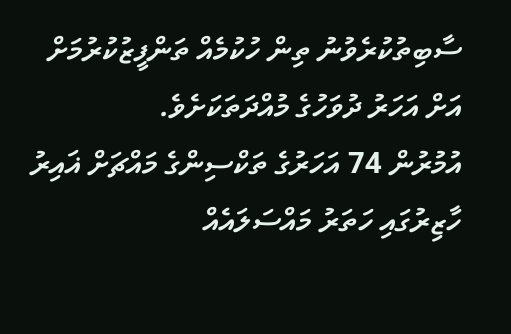ސާބިތުކުރެވުނު ތިން ހުކުމެއް ތަންފީޒުކުރުމަށް އަށް އަހަރު ދުވަހުގެ މުއްދަތަކަށެވެ.
އުމުރުން 74 އަހަރުގެ ތަކްސިންގެ މައްޗަށް ޣައިރު ހާޒިރުގައި ހަތަރު މައްސަލައެއް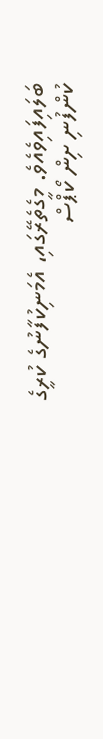ބަލައިފައިވެއެވެ. މީގެތެރޭގައި، އެމަނިކުފާނުގެ ކުރީގެ ކުންފުނި ށިން ކޯޕްސް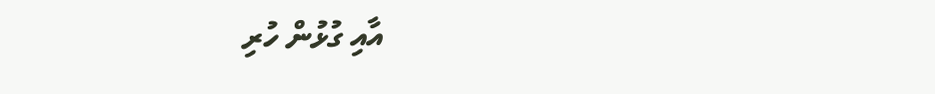އާއި ގުޅުން ހުރި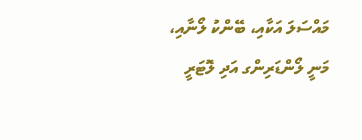މައްސަލަ އަކާއި، ބޭންކު ލޯނާއި، މަނީ ލޯންޑަރިންގ އަދި ލޮޓަރީ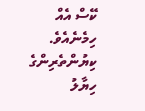ކޭސް އެއް ހިމެނެއެވެ.
ކިޔުންތެރިންގެ ހިޔާލު